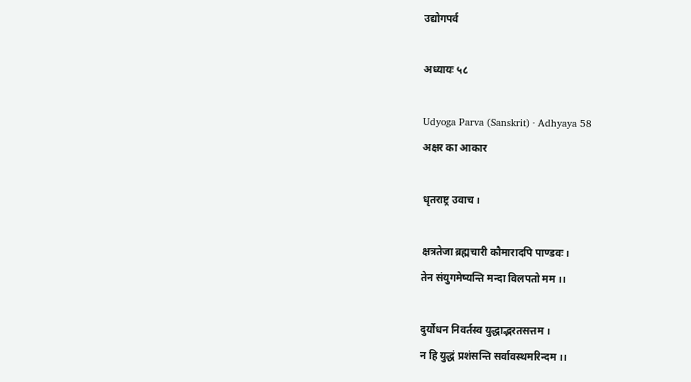उद्योगपर्व

अध्यायः ५८

Udyoga Parva (Sanskrit) · Adhyaya 58
अक्षर का आकार

धृतराष्ट्र उवाच।

क्षत्रतेजा ब्रह्मचारी कौमारादपि पाण्डवः।
तेन संयुगमेष्यन्ति मन्दा विलपतो मम ।।

दुर्योधन निवर्तस्व युद्धाद्भरतसत्तम ।
न हि युद्धं प्रशंसन्ति सर्वावस्थमरिन्दम ।।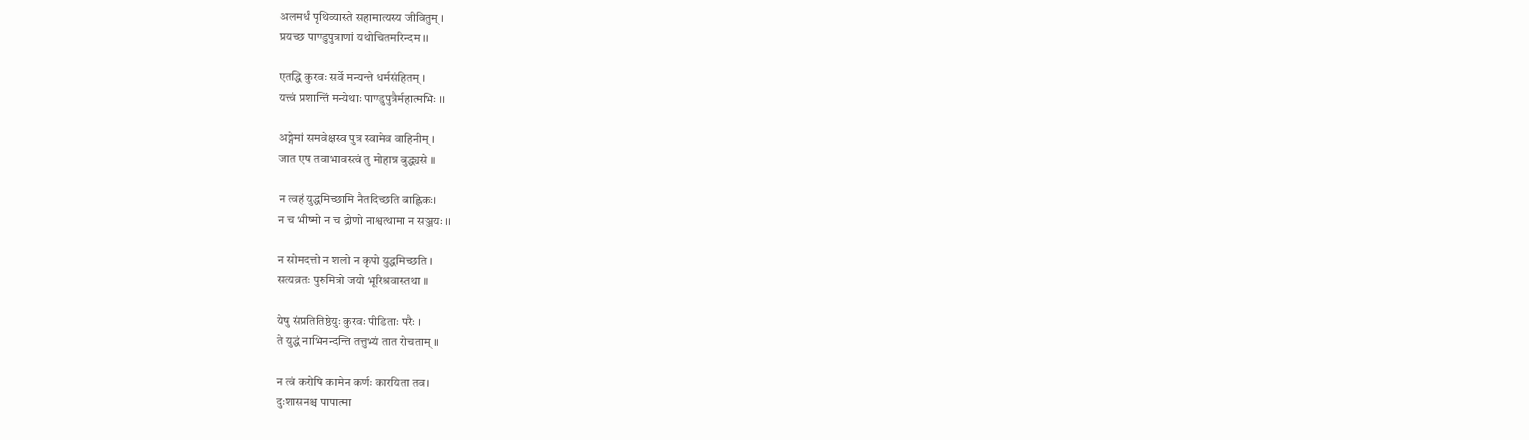अलमर्धं पृथिव्यास्ते सहामात्यस्य जीवितुम् ।
प्रयच्छ पाण्डुपुत्राणां यथोचितमरिन्दम ।।

एतद्धि कुरवः सर्वे मन्यन्ते धर्मसंहितम् ।
यत्त्वं प्रशान्तिं मन्येथाः पाण्डुपुत्रैर्महात्मभिः ।।

अङ्गेमां समवेक्षस्व पुत्र स्वामेव वाहिनीम् ।
जात एष तवाभावस्त्वं तु मोहान्न बुद्ध्यसे ।।

न त्वहं युद्धमिच्छामि नैतदिच्छति बाह्लिकः।
न च भीष्मो न च द्रोणो नाश्वत्थामा न सञ्जयः ।।

न सोमदत्तो न शलो न कृपो युद्धमिच्छति ।
सत्यव्रतः पुरुमित्रो जयो भूरिश्रवास्तथा ।।

येषु संप्रतितिष्ठेयुः कुरवः पीडिताः परैः ।
ते युद्धं नाभिनन्दन्ति तत्तुभ्यं तात रोचताम् ।।

न त्वं करोषि कामेन कर्णः कारयिता तव।
दुःशासनश्च पापात्मा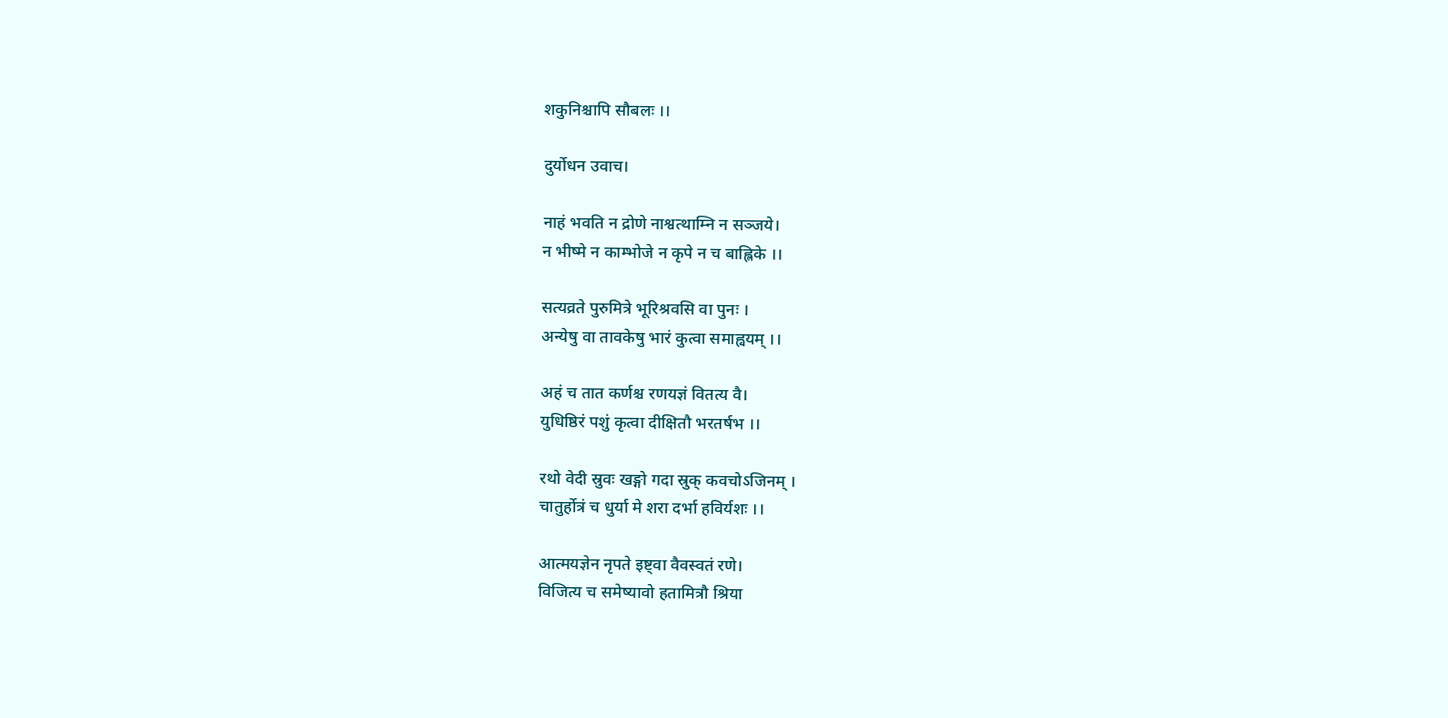शकुनिश्चापि सौबलः ।।

दुर्योधन उवाच।

नाहं भवति न द्रोणे नाश्वत्थाम्नि न सञ्जये।
न भीष्मे न काम्भोजे न कृपे न च बाह्लिके ।।

सत्यव्रते पुरुमित्रे भूरिश्रवसि वा पुनः ।
अन्येषु वा तावकेषु भारं कुत्वा समाह्वयम् ।।

अहं च तात कर्णश्च रणयज्ञं वितत्य वै।
युधिष्ठिरं पशुं कृत्वा दीक्षितौ भरतर्षभ ।।

रथो वेदी स्रुवः खङ्गो गदा स्रुक् कवचोऽजिनम् ।
चातुर्होत्रं च धुर्या मे शरा दर्भा हविर्यशः ।।

आत्मयज्ञेन नृपते इष्ट्वा वैवस्वतं रणे।
विजित्य च समेष्यावो हतामित्रौ श्रिया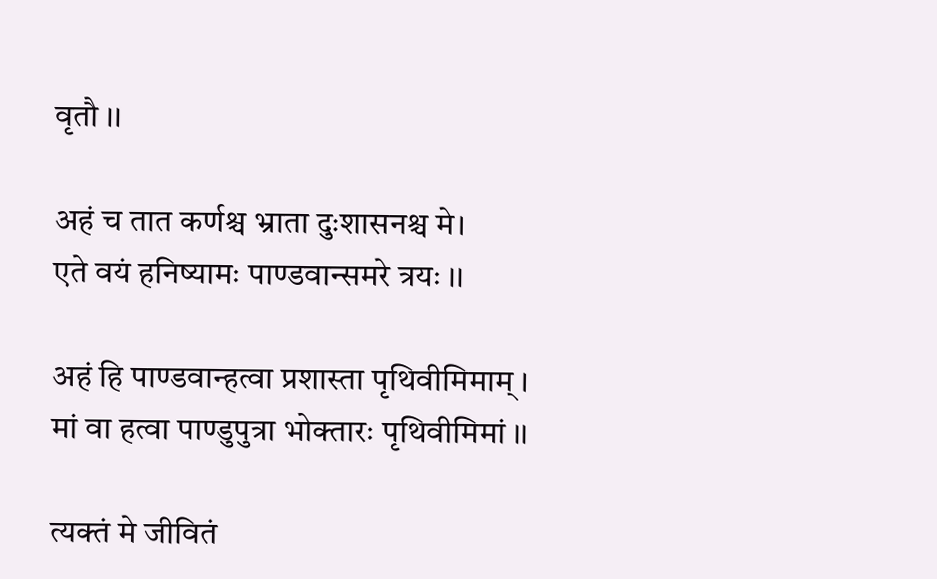वृतौ ।।

अहं च तात कर्णश्च भ्राता दुःशासनश्च मे।
एते वयं हनिष्यामः पाण्डवान्समरे त्रयः ।।

अहं हि पाण्डवान्हत्वा प्रशास्ता पृथिवीमिमाम् ।
मां वा हत्वा पाण्डुपुत्रा भोक्तारः पृथिवीमिमां ।।

त्यक्तं मे जीवितं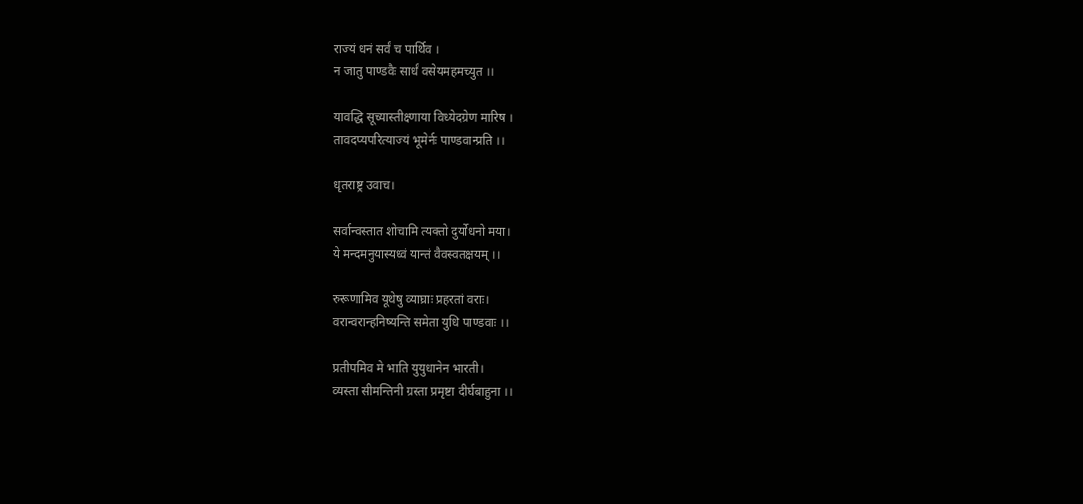राज्यं धनं सर्वं च पार्थिव ।
न जातु पाण्डवैः सार्धं वसेयमहमच्युत ।।

यावद्धि सूच्यास्तीक्ष्णाया विध्येदग्रेण मारिष ।
तावदप्यपरित्याज्यं भूमेर्नः पाण्डवान्प्रति ।।

धृतराष्ट्र उवाच।

सर्वान्वस्तात शोचामि त्यक्तो दुर्योधनो मया।
ये मन्दमनुयास्यध्वं यान्तं वैवस्वतक्षयम् ।।

रुरूणामिव यूथेषु व्याघ्राः प्रहरतां वराः।
वरान्वरान्हनिष्यन्ति समेता युधि पाण्डवाः ।।

प्रतीपमिव मे भाति युयुधानेन भारती।
व्यस्ता सीमन्तिनी ग्रस्ता प्रमृष्टा दीर्घबाहुना ।।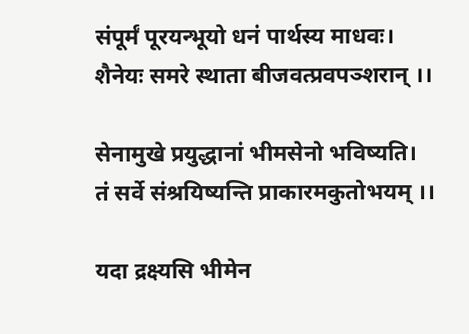संपूर्मं पूरयन्भूयो धनं पार्थस्य माधवः।
शैनेयः समरे स्थाता बीजवत्प्रवपञ्शरान् ।।

सेनामुखे प्रयुद्धानां भीमसेनो भविष्यति।
तं सर्वे संश्रयिष्यन्ति प्राकारमकुतोभयम् ।।

यदा द्रक्ष्यसि भीमेन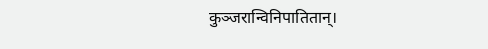कुञ्जरान्विनिपातितान्।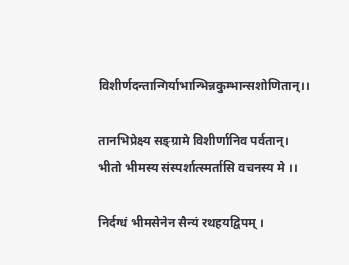विशीर्णदन्तान्गिर्याभान्भिन्नकुम्भान्सशोणितान्।।

तानभिप्रेक्ष्य सङ्ग्रामे विशीर्णानिव पर्वतान्।
भीतो भीमस्य संस्पर्शात्स्मर्तासि वचनस्य मे ।।

निर्दग्धं भीमसेनेन सैन्यं रथहयद्विपम् ।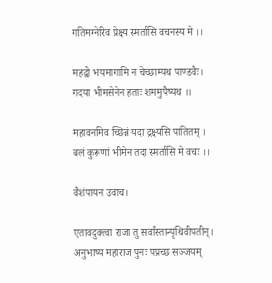गतिमग्नेरिव प्रेक्ष्य स्मर्तासि वचनस्य मे ।।

महद्वो भयमागामि न चेच्छाम्यथ पाण्डवैः।
गदया भीमसेनेन हताः शममुपैष्यथ ।।

महावनमिव च्छिन्नं यदा द्रक्ष्यसि पातितम् ।
बलं कुरूणां भीमेन तदा स्मर्तासि मे वचः ।।

वैशंपायन उवाच।

एतावदुक्त्वा राजा तु सर्वांस्तान्पृथिवीपतीन्।
अनुभाष्य महाराज पुनः पप्रच्छ सञ्जयम्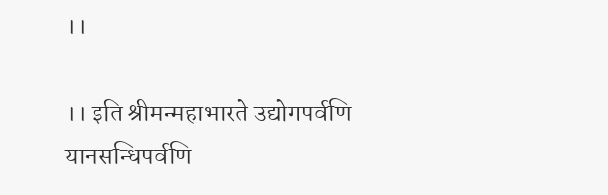।।

।। इति श्रीमन्महाभारते उद्योगपर्वणि
यानसन्धिपर्वणि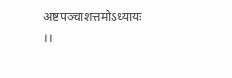अष्टपञ्चाशत्तमोऽध्यायः ।।